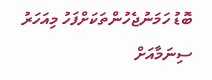ބޮޑު ހަމަނުޖެހުންތަކަށްފަހު މިއަހަރު ސިނަމާއަށް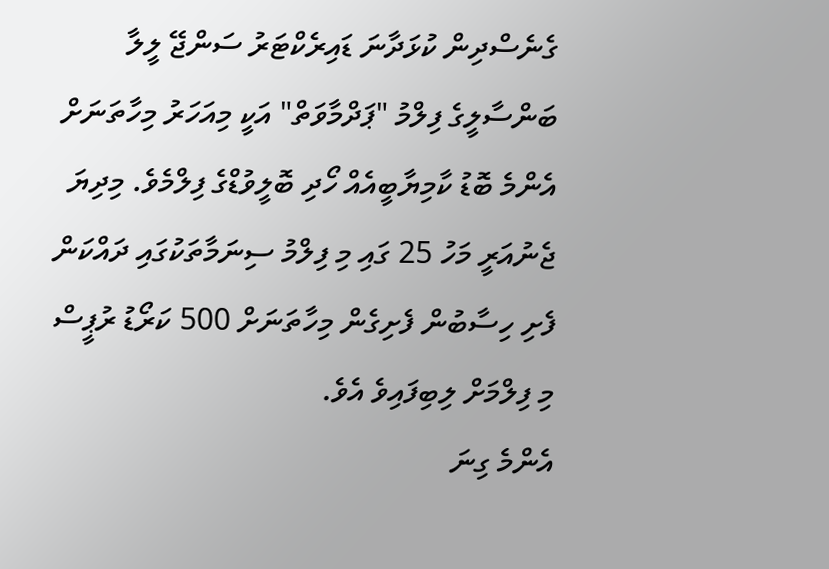ގެނެސްދިން ކުޅަދާނަ ޑައިރެކްޓަރު ސަންޖޭ ލީލާ ބަންސާލީގެ ފިލްމު "ޕަދްމާވަތް" އަކީ މިއަހަރު މިހާތަނަށް އެންމެ ބޮޑު ކާމިޔާބީއެއް ހޯދި ބޮލީވުޑްގެ ފިލްމެވެ. މިދިޔަ ޖެނުއަރީ މަހު 25 ގައި މި ފިލްމު ސިނަމާތަކުގައި ދައްކަން ފެށި ހިސާބުން ފެށިގެން މިހާތަނަށް 500 ކަރޯޑު ރުޕީސް މި ފިލްމަށް ލިބިފައިވެ އެވެ.
އެންމެ ގިނަ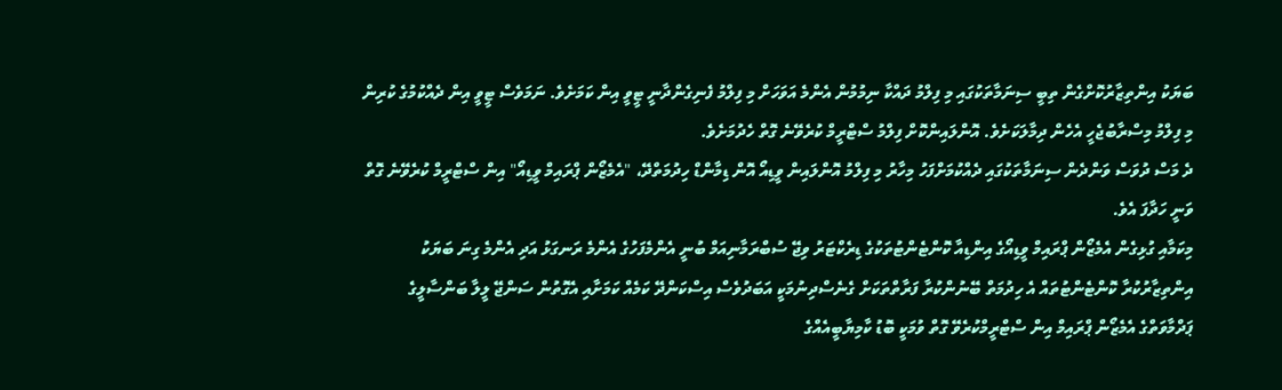ބަޔަކު އިންތިޒާރުކޮށްގެން ތިބީ ސިނަމާތަކުގައި މި ފިލްމު ދައްކާ ނިމުމުން އެންމެ އަވަހަށް މި ފިލްމު ފެނިގެންދާނީ ޓީވީ އިން ކަމަށެވެ. ނަމަވެސް ޓީވީ އިން ދެއްކުމުގެ ކުރިން މި ފިލްމު މިސްރާބުޖެހީ އެހެން ދިމާލަކަށެވެ. އޮންލައިންކޮށް ފިލްމު ސްޓްރީމް ކުރެވޭނެ ގޮތް ހެދުމަށެވެ.
ދެ މަސް ދުވަސް ވަންދެން ސިނަމާތަކުގައި ދެއްކުމަށްފަހު މިހާރު މި ފިލްމު އޮންލައިން ވީޑިއޯ އޮން ޑިމާންޑް ހިދުމަތްދޭ، "އެމެޒޯން ޕްރައިމް ވީޑިއޯ" އިން ސްޓްރީމް ކުރެވޭނެ ގޮތް ވަނީ ހަދާފަ އެވެ.
މިކަމާއި ގުޅިގެން އެމެޒޯން ޕްރައިމް ވީޑިއޯގެ އިންޑިއާ ކޮންޓެންޓުތަކުގެ ޑިރެކްޓަރު ވިޖޭ ސުބްރަމާނިއަމް ބުނީ އެންމެފަހުގެ އެންމެ ރަނގަޅު އަދި އެންމެ ގިނަ ބަޔަކު އިންތިޒާރުކުރާ ކޮންޓެންޓުތައް އެ ހިދުމަތް ބޭނުންކުރާ ފަރާތްތަކަށް ގެނެސްދިނުމަކީ އަބަދުވެސް އިސްކަންދޭ ކަމެއް ކަމަށާއި އެގޮތުން ސަންޖޭ ލީލާ ބަންސާލީގެ ޕަދްމާވަތްގެ އެމެޒޯން ޕްރައިމް އިން ސްޓްރީމްކުރެވޭ ގޮތް ވުމަކީ ބޮޑު ކާމިޔާބީއެއްގެ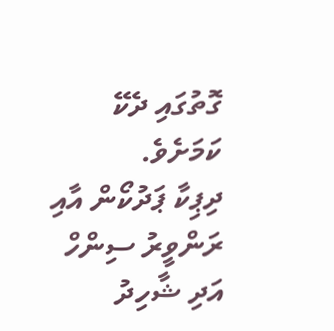ގޮތުގައި ދެކޭ ކަމަށެވެ.
ދިޕިކާ ޕަދުކޯން އާއި ރަންވީރު ސިންހް އަދި ޝާހިދު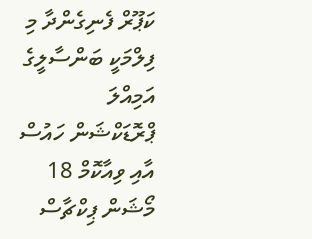ކަޕޫރް ފެނިގެންދާ މި ފިލްމަކީ ބަންސާލީގެ އަމިއްލަ ޕްރޮޑަކްޝަން ހައުސް އާއި ވިއާކޮމް 18 މޯޝަން ޕިކްޗާސް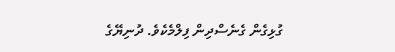ގުޅިގެން ގެނެސްދިން ފިލްމެކެވެ. ދުނިޔޭގެ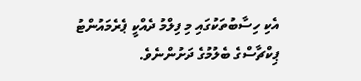އެކި ހިސާބުތަކުގައި މި ފިލްމު ދެއްކީ ޕެރެމައުންޓު ޕިކްޗާސްގެ ބެލުމުގެ ދަށުންނެވެ.